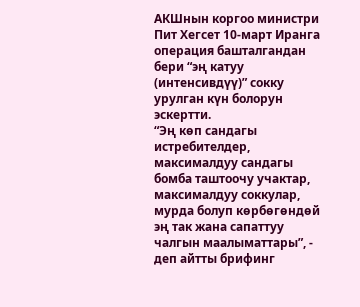АКШнын коргоо министри Пит Хегсет 10-март Иранга операция башталгандан бери “эң катуу (интенсивдүү)” сокку урулган күн болорун эскертти.
“Эң көп сандагы истребителдер, максималдуу сандагы бомба таштоочу учактар, максималдуу соккулар, мурда болуп көрбөгөндөй эң так жана сапаттуу чалгын маалыматтары”, - деп айтты брифинг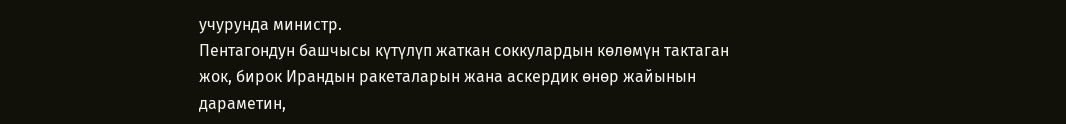учурунда министр.
Пентагондун башчысы күтүлүп жаткан соккулардын көлөмүн тактаган жок, бирок Ирандын ракеталарын жана аскердик өнөр жайынын дараметин,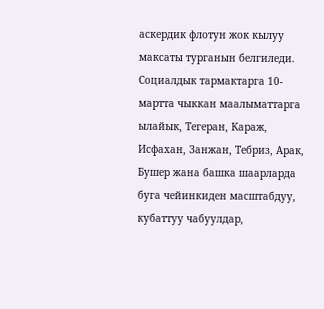аскердик флотун жок кылуу максаты турганын белгиледи.
Социалдык тармактарга 10-мартта чыккан маалыматтарга ылайык, Тегеран, Караж, Исфахан, Занжан, Тебриз, Арак, Бушер жана башка шаарларда буга чейинкиден масштабдуу, кубаттуу чабуулдар,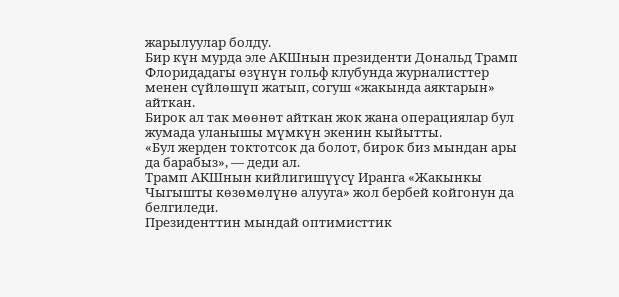жарылуулар болду.
Бир күн мурда эле АКШнын президенти Дональд Трамп Флоридадагы өзүнүн гольф клубунда журналисттер менен сүйлөшүп жатып, согуш «жакында аяктарын» айткан.
Бирок ал так мөөнөт айткан жок жана операциялар бул жумада уланышы мүмкүн экенин кыйытты.
«Бул жерден токтотсок да болот, бирок биз мындан ары да барабыз», — деди ал.
Трамп АКШнын кийлигишүүсү Иранга «Жакынкы Чыгышты көзөмөлүнө алууга» жол бербей койгонун да белгиледи.
Президенттин мындай оптимисттик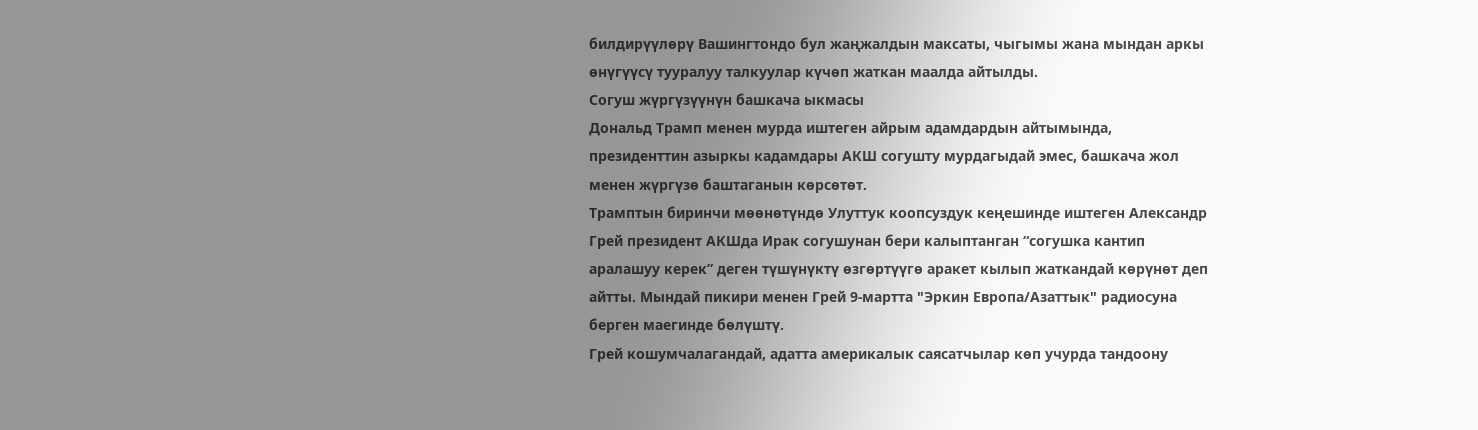билдирүүлөрү Вашингтондо бул жаңжалдын максаты, чыгымы жана мындан аркы өнүгүүсү тууралуу талкуулар күчөп жаткан маалда айтылды.
Согуш жүргүзүүнүн башкача ыкмасы
Дональд Трамп менен мурда иштеген айрым адамдардын айтымында, президенттин азыркы кадамдары АКШ согушту мурдагыдай эмес, башкача жол менен жүргүзө баштаганын көрсөтөт.
Трамптын биринчи мөөнөтүндө Улуттук коопсуздук кеңешинде иштеген Александр Грей президент АКШда Ирак согушунан бери калыптанган “согушка кантип аралашуу керек” деген түшүнүктү өзгөртүүгө аракет кылып жаткандай көрүнөт деп айтты. Мындай пикири менен Грей 9-мартта "Эркин Европа/Азаттык" радиосуна берген маегинде бөлүштү.
Грей кошумчалагандай, адатта америкалык саясатчылар көп учурда тандоону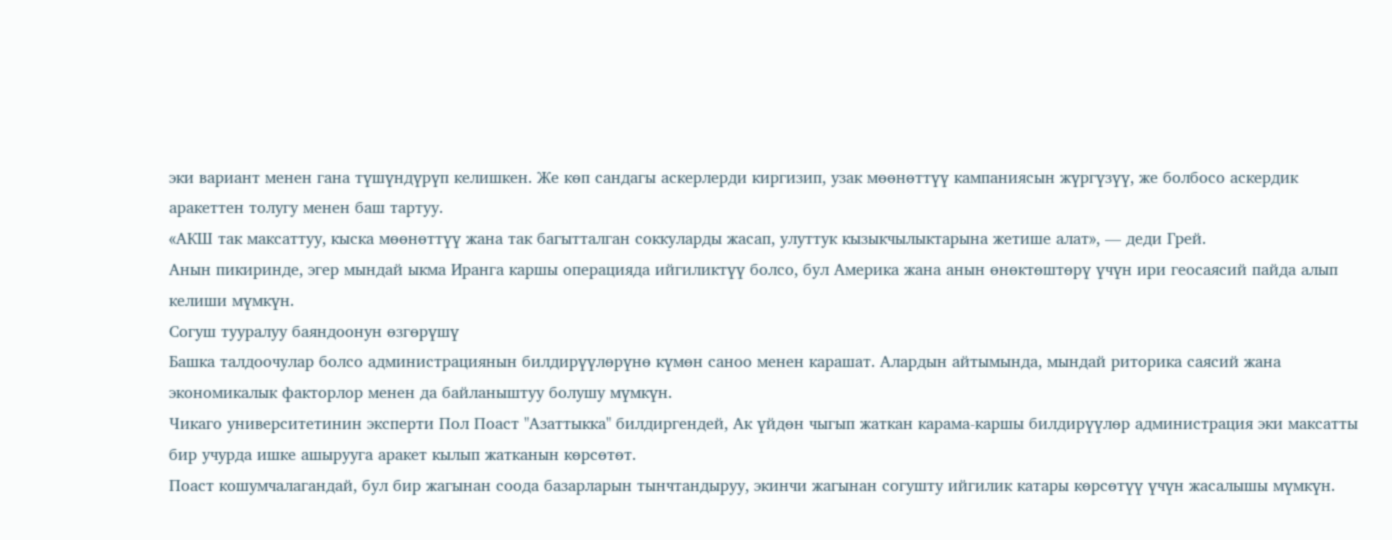эки вариант менен гана түшүндүрүп келишкен. Же көп сандагы аскерлерди киргизип, узак мөөнөттүү кампаниясын жүргүзүү, же болбосо аскердик аракеттен толугу менен баш тартуу.
«АКШ так максаттуу, кыска мөөнөттүү жана так багытталган соккуларды жасап, улуттук кызыкчылыктарына жетише алат», — деди Грей.
Анын пикиринде, эгер мындай ыкма Иранга каршы операцияда ийгиликтүү болсо, бул Америка жана анын өнөктөштөрү үчүн ири геосаясий пайда алып келиши мүмкүн.
Согуш тууралуу баяндоонун өзгөрүшү
Башка талдоочулар болсо администрациянын билдирүүлөрүнө күмөн саноо менен карашат. Алардын айтымында, мындай риторика саясий жана экономикалык факторлор менен да байланыштуу болушу мүмкүн.
Чикаго университетинин эксперти Пол Поаст "Азаттыкка" билдиргендей, Ак үйдөн чыгып жаткан карама-каршы билдирүүлөр администрация эки максатты бир учурда ишке ашырууга аракет кылып жатканын көрсөтөт.
Поаст кошумчалагандай, бул бир жагынан соода базарларын тынчтандыруу, экинчи жагынан согушту ийгилик катары көрсөтүү үчүн жасалышы мүмкүн.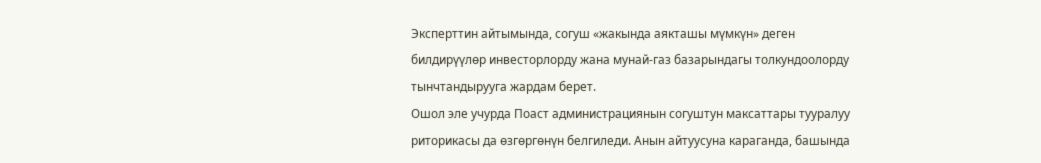Эксперттин айтымында, согуш «жакында аякташы мүмкүн» деген билдирүүлөр инвесторлорду жана мунай-газ базарындагы толкундоолорду тынчтандырууга жардам берет.
Ошол эле учурда Поаст администрациянын согуштун максаттары тууралуу риторикасы да өзгөргөнүн белгиледи. Анын айтуусуна караганда, башында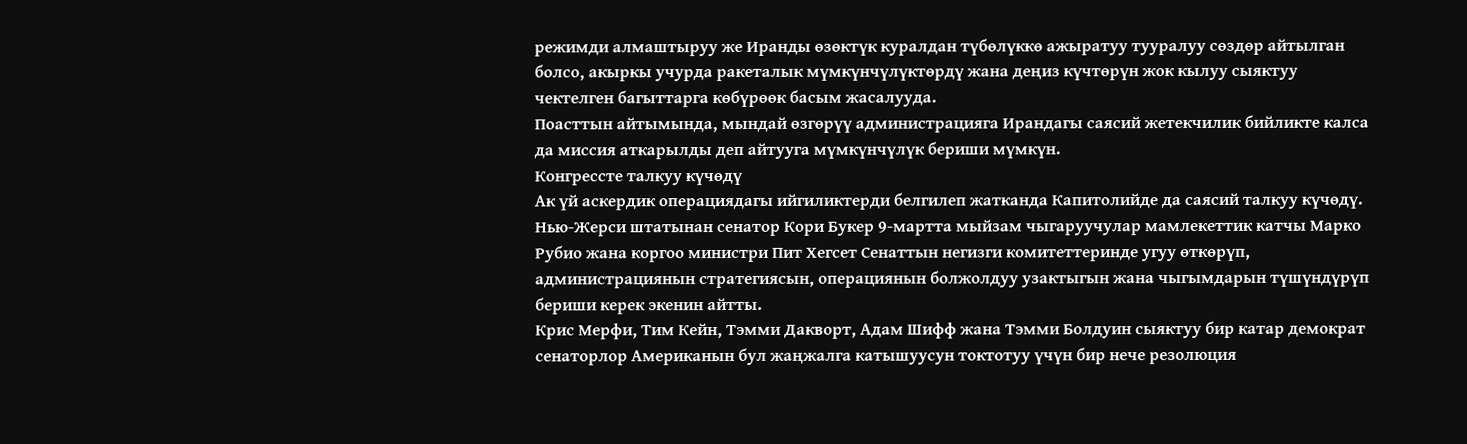режимди алмаштыруу же Иранды өзөктүк куралдан түбөлүккө ажыратуу тууралуу сөздөр айтылган болсо, акыркы учурда ракеталык мүмкүнчүлүктөрдү жана деңиз күчтөрүн жок кылуу сыяктуу чектелген багыттарга көбүрөөк басым жасалууда.
Поасттын айтымында, мындай өзгөрүү администрацияга Ирандагы саясий жетекчилик бийликте калса да миссия аткарылды деп айтууга мүмкүнчүлүк бериши мүмкүн.
Конгрессте талкуу күчөдү
Ак үй аскердик операциядагы ийгиликтерди белгилеп жатканда Капитолийде да саясий талкуу күчөдү.
Нью-Жерси штатынан сенатор Кори Букер 9-мартта мыйзам чыгаруучулар мамлекеттик катчы Марко Рубио жана коргоо министри Пит Хегсет Сенаттын негизги комитеттеринде угуу өткөрүп, администрациянын стратегиясын, операциянын болжолдуу узактыгын жана чыгымдарын түшүндүрүп бериши керек экенин айтты.
Крис Мерфи, Тим Кейн, Тэмми Дакворт, Адам Шифф жана Тэмми Болдуин сыяктуу бир катар демократ сенаторлор Американын бул жаңжалга катышуусун токтотуу үчүн бир нече резолюция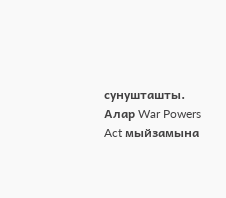сунушташты. Алар War Powers Act мыйзамына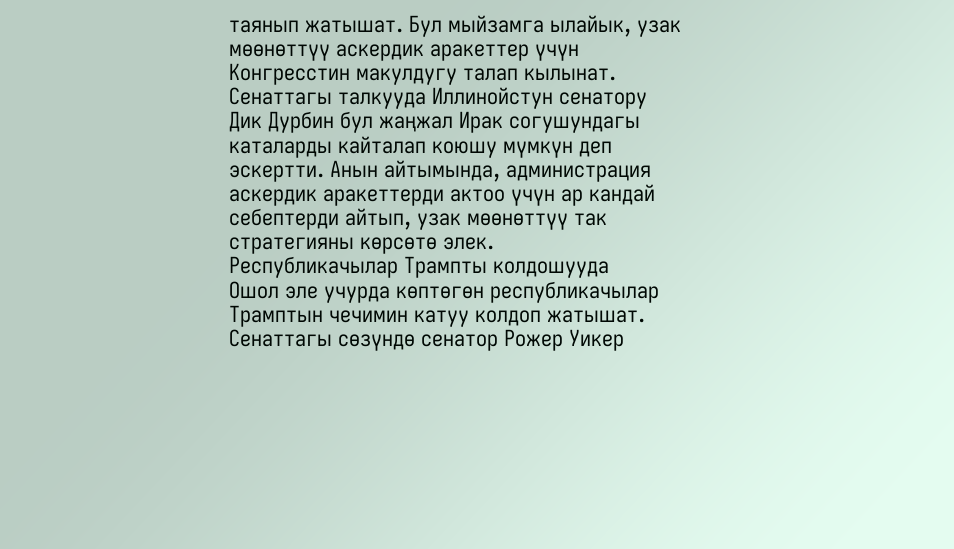таянып жатышат. Бул мыйзамга ылайык, узак мөөнөттүү аскердик аракеттер үчүн Конгресстин макулдугу талап кылынат.
Сенаттагы талкууда Иллинойстун сенатору Дик Дурбин бул жаңжал Ирак согушундагы каталарды кайталап коюшу мүмкүн деп эскертти. Анын айтымында, администрация аскердик аракеттерди актоо үчүн ар кандай себептерди айтып, узак мөөнөттүү так стратегияны көрсөтө элек.
Республикачылар Трампты колдошууда
Ошол эле учурда көптөгөн республикачылар Трамптын чечимин катуу колдоп жатышат.
Сенаттагы сөзүндө сенатор Рожер Уикер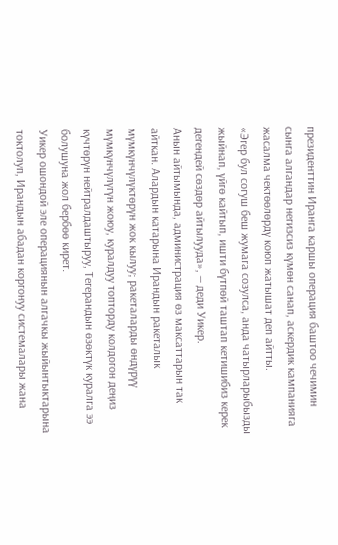президенттин Иранга каршы операция баштоо чечимин сынга алгандар негизсиз күмөн санап, аскердик кампанияга жасалма чектөөлөрдү коюп жатышат деп айтты.
«Эгер бул согуш беш жумага созулса, анда чатырларыбызды жыйнап, үйгө кайтып, ишти бүтпөй таштап кетишибиз керек дегендей сөздөр айтылууда», — деди Уикер.
Анын айтымында, администрация өз максаттарын так айткан. Алардын катарына Ирандын ракеталык мүмкүнчүлүктөрүн жок кылуу; ракеталарды өндүрүү мүмкүнчүлүгүн жоюу, куралдуу топторду колдогон деңиз күчтөрүн нейтралдаштыруу, Тегерандын өзөктүк куралга ээ болушуна жол бербөө кирет.
Уикер ошондой эле операциянын алгачкы жыйынтыктарына токтолуп, Ирандын абадан коргонуу системалары жана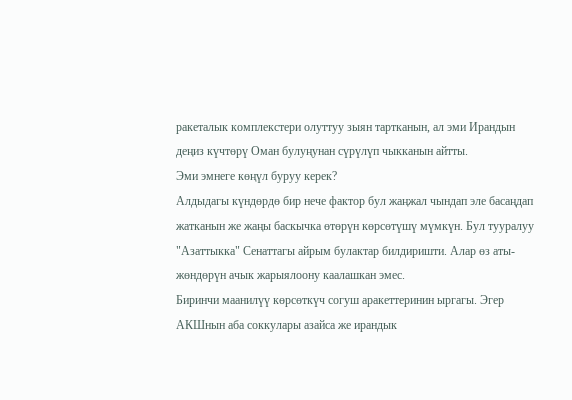ракеталык комплекстери олуттуу зыян тартканын, ал эми Ирандын деңиз күчтөрү Оман булуңунан сүрүлүп чыкканын айтты.
Эми эмнеге көңүл буруу керек?
Алдыдагы күндөрдө бир нече фактор бул жаңжал чындап эле басаңдап жатканын же жаңы баскычка өтөрүн көрсөтүшү мүмкүн. Бул тууралуу "Азаттыкка" Сенаттагы айрым булактар билдиришти. Алар өз аты-жөндөрүн ачык жарыялоону каалашкан эмес.
Биринчи маанилүү көрсөткүч согуш аракеттеринин ыргагы. Эгер АКШнын аба соккулары азайса же ирандык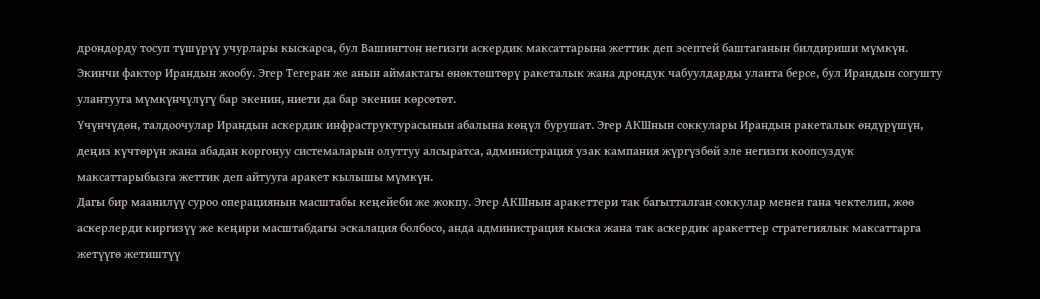дрондорду тосуп түшүрүү учурлары кыскарса, бул Вашингтон негизги аскердик максаттарына жеттик деп эсептей баштаганын билдириши мүмкүн.
Экинчи фактор Ирандын жообу. Эгер Тегеран же анын аймактагы өнөктөштөрү ракеталык жана дрондук чабуулдарды уланта берсе, бул Ирандын согушту улантууга мүмкүнчүлүгү бар экенин, ниети да бар экенин көрсөтөт.
Үчүнчүдөн, талдоочулар Ирандын аскердик инфраструктурасынын абалына көңүл бурушат. Эгер АКШнын соккулары Ирандын ракеталык өндүрүшүн, деңиз күчтөрүн жана абадан коргонуу системаларын олуттуу алсыратса, администрация узак кампания жүргүзбөй эле негизги коопсуздук максаттарыбызга жеттик деп айтууга аракет кылышы мүмкүн.
Дагы бир маанилүү суроо операциянын масштабы кеңейеби же жокпу. Эгер АКШнын аракеттери так багытталган соккулар менен гана чектелип, жөө аскерлерди киргизүү же кеңири масштабдагы эскалация болбосо, анда администрация кыска жана так аскердик аракеттер стратегиялык максаттарга жетүүгө жетиштүү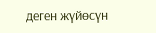деген жүйөсүн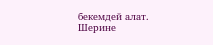бекемдей алат.
Шерине